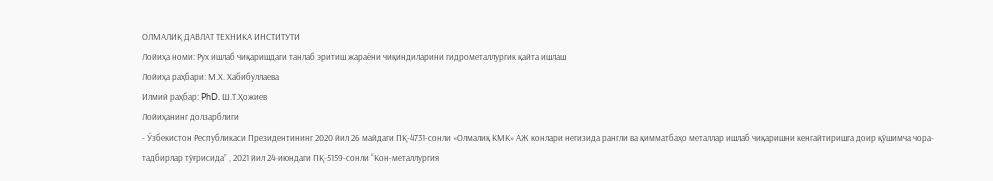ОЛМАЛИҚ ДАВЛАТ ТЕХНИКА ИНСТИТУТИ
Лойиҳа номи: Рух ишлаб чиқаришдаги танлаб эритиш жараёни чиқиндиларини гидрометаллургик қайта ишлаш
Лойиҳа раҳбари: М.Х. Хабибуллаева
Илмий раҳбар: PhD. Ш.Т.Ҳожиев
Лойиҳанинг долзарблиги
- Ўзбекистон Республикаси Президентининг 2020 йил 26 майдаги ПҚ-4731-сонли «Олмалиқ КМК» АЖ конлари негизида рангли ва қимматбаҳо металлар ишлаб чиқаришни кенгайтиришга доир қўшимча чора-тадбирлар тўғрисида” , 2021 йил 24-июндаги ПҚ-5159-сонли “Кон-металлургия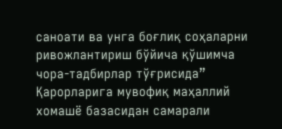саноати ва унга боғлиқ соҳаларни ривожлантириш бўйича қўшимча чора-тадбирлар тўғрисида” Қарорларига мувофиқ маҳаллий хомашё базасидан самарали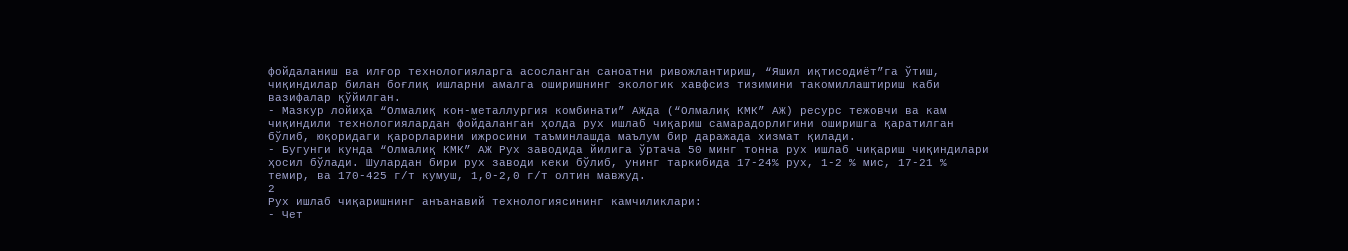фойдаланиш ва илғор технологияларга асосланган саноатни ривожлантириш, “Яшил иқтисодиёт”га ўтиш, чиқиндилар билан боғлиқ ишларни амалга оширишнинг экологик хавфсиз тизимини такомиллаштириш каби вазифалар қўйилган.
- Мазкур лойиҳа “Олмалиқ кон-металлургия комбинати” АЖда (“Олмалиқ КМК” АЖ) ресурс тежовчи ва кам чиқиндили технологиялардан фойдаланган ҳолда рух ишлаб чиқариш самарадорлигини оширишга қаратилган бўлиб, юқоридаги қарорларини ижросини таъминлашда маълум бир даражада хизмат қилади.
- Бугунги кунда “Олмалиқ КМК” АЖ Рух заводида йилига ўртача 50 минг тонна рух ишлаб чиқариш чиқиндилари ҳосил бўлади. Шулардан бири рух заводи кеки бўлиб, унинг таркибида 17-24% рух, 1-2 % мис, 17-21 % темир, ва 170-425 г/т кумуш, 1,0-2,0 г/т олтин мавжуд.
2
Рух ишлаб чиқаришнинг анъанавий технологиясининг камчиликлари:
- Чет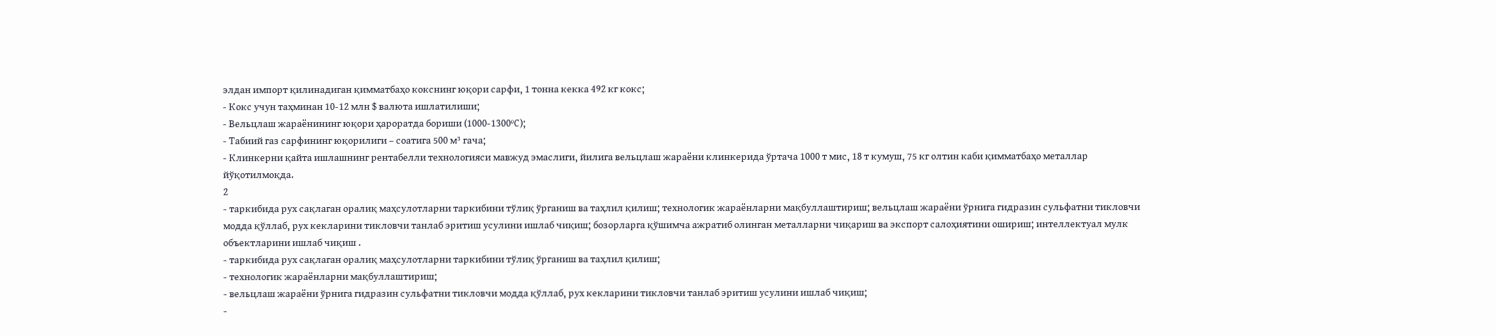элдан импорт қилинадиган қимматбаҳо кокснинг юқори сарфи, 1 тонна кекка 492 кг кокc;
- Кокс учун таҳминан 10-12 млн $ валюта ишлатилиши;
- Вельцлаш жараёнининг юқори ҳароратда бориши (1000-1300ºС);
- Табиий газ сарфининг юқорилиги – соатига 500 м³ гача;
- Клинкерни қайта ишлашнинг рентабелли технологияси мавжуд эмаслиги, йилига вельцлаш жараёни клинкерида ўртача 1000 т мис, 18 т кумуш, 75 кг олтин каби қимматбаҳо металлар йўқотилмоқда.
2
- таркибида рух сақлаган оралиқ маҳсулотларни таркибини тўлиқ ўрганиш ва таҳлил қилиш; технологик жараёнларни мақбуллаштириш; вельцлаш жараёни ўрнига гидразин сульфатни тикловчи модда қўллаб, рух кекларини тикловчи танлаб эритиш усулини ишлаб чиқиш; бозорларга қўшимча ажратиб олинган металларни чиқариш ва экспорт салоҳиятини ошириш; интеллектуал мулк объектларини ишлаб чиқиш .
- таркибида рух сақлаган оралиқ маҳсулотларни таркибини тўлиқ ўрганиш ва таҳлил қилиш;
- технологик жараёнларни мақбуллаштириш;
- вельцлаш жараёни ўрнига гидразин сульфатни тикловчи модда қўллаб, рух кекларини тикловчи танлаб эритиш усулини ишлаб чиқиш;
-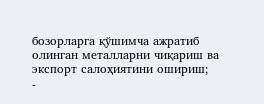бозорларга қўшимча ажратиб олинган металларни чиқариш ва экспорт салоҳиятини ошириш;
-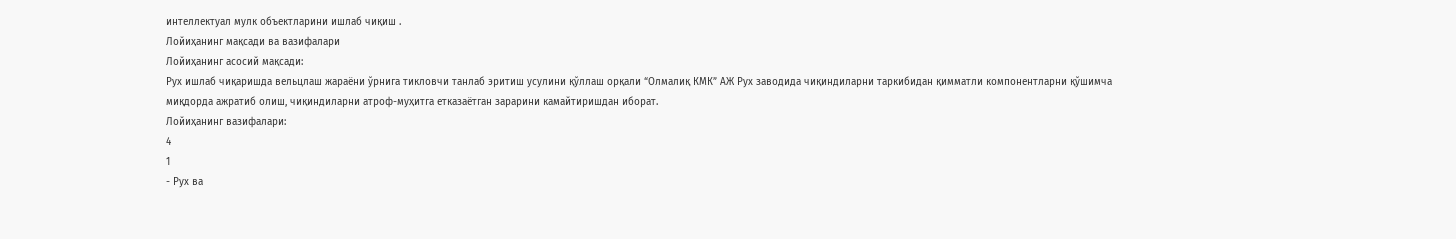интеллектуал мулк объектларини ишлаб чиқиш .
Лойиҳанинг мақсади ва вазифалари
Лойиҳанинг асосий мақсади:
Рух ишлаб чиқаришда вельцлаш жараёни ўрнига тикловчи танлаб эритиш усулини қўллаш орқали “Олмалиқ КМК” АЖ Рух заводида чиқиндиларни таркибидан қимматли компонентларни қўшимча миқдорда ажратиб олиш, чиқиндиларни атроф-муҳитга етказаётган зарарини камайтиришдан иборат.
Лойиҳанинг вазифалари:
4
1
- Рух ва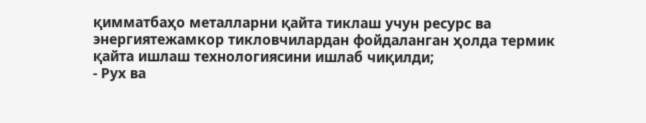қимматбаҳо металларни қайта тиклаш учун ресурс ва энергиятежамкор тикловчилардан фойдаланган ҳолда термик қайта ишлаш технологиясини ишлаб чиқилди;
- Рух ва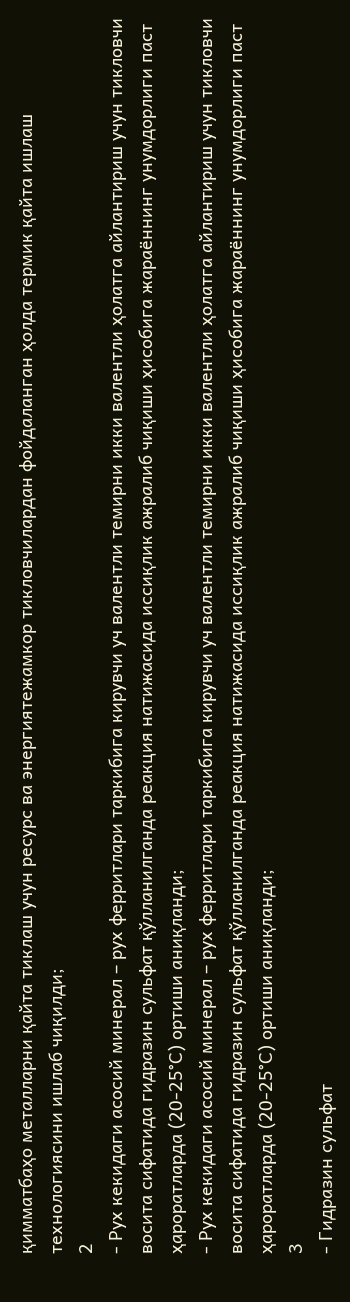қимматбаҳо металларни қайта тиклаш учун ресурс ва энергиятежамкор тикловчилардан фойдаланган ҳолда термик қайта ишлаш технологиясини ишлаб чиқилди;
2
- Рух кекидаги асосий минерал – рух ферритлари таркибига кирувчи уч валентли темирни икки валентли ҳолатга айлантириш учун тикловчи восита сифатида гидразин сульфат қўлланилганда реакция натижасида иссиқлик ажралиб чиқиши ҳисобига жараённинг унумдорлиги паст ҳароратларда (20-25°С) ортиши аниқланди;
- Рух кекидаги асосий минерал – рух ферритлари таркибига кирувчи уч валентли темирни икки валентли ҳолатга айлантириш учун тикловчи восита сифатида гидразин сульфат қўлланилганда реакция натижасида иссиқлик ажралиб чиқиши ҳисобига жараённинг унумдорлиги паст ҳароратларда (20-25°С) ортиши аниқланди;
3
- Гидразин сульфат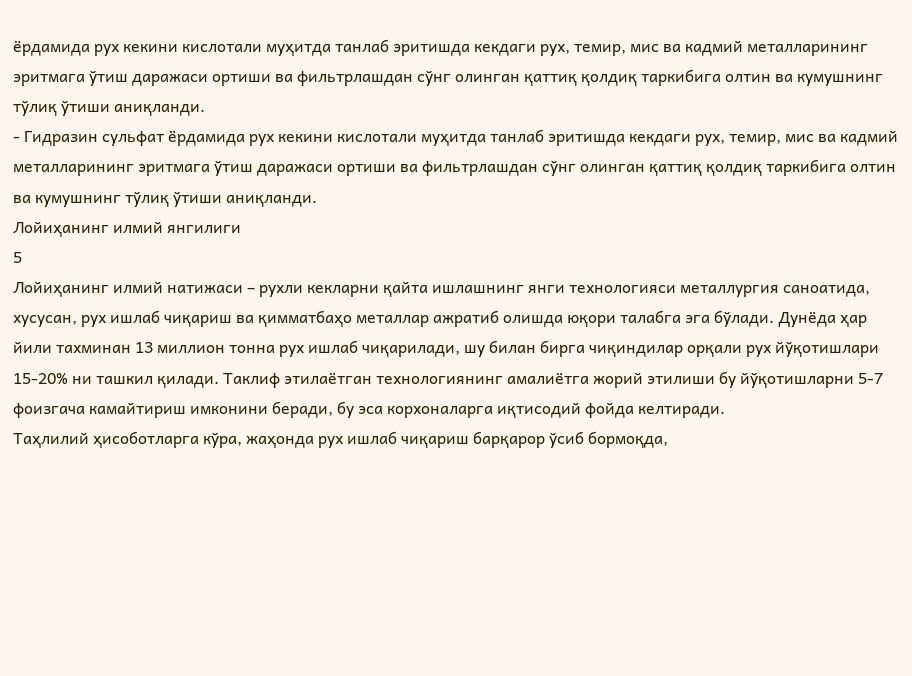ёрдамида рух кекини кислотали муҳитда танлаб эритишда кекдаги рух, темир, мис ва кадмий металларининг эритмага ўтиш даражаси ортиши ва фильтрлашдан сўнг олинган қаттиқ қолдиқ таркибига олтин ва кумушнинг тўлиқ ўтиши аниқланди.
- Гидразин сульфат ёрдамида рух кекини кислотали муҳитда танлаб эритишда кекдаги рух, темир, мис ва кадмий металларининг эритмага ўтиш даражаси ортиши ва фильтрлашдан сўнг олинган қаттиқ қолдиқ таркибига олтин ва кумушнинг тўлиқ ўтиши аниқланди.
Лойиҳанинг илмий янгилиги
5
Лойиҳанинг илмий натижаси – рухли кекларни қайта ишлашнинг янги технологияси металлургия саноатида, хусусан, рух ишлаб чиқариш ва қимматбаҳо металлар ажратиб олишда юқори талабга эга бўлади. Дунёда ҳар йили тахминан 13 миллион тонна рух ишлаб чиқарилади, шу билан бирга чиқиндилар орқали рух йўқотишлари 15-20% ни ташкил қилади. Таклиф этилаётган технологиянинг амалиётга жорий этилиши бу йўқотишларни 5-7 фоизгача камайтириш имконини беради, бу эса корхоналарга иқтисодий фойда келтиради.
Таҳлилий ҳисоботларга кўра, жаҳонда рух ишлаб чиқариш барқарор ўсиб бормоқда,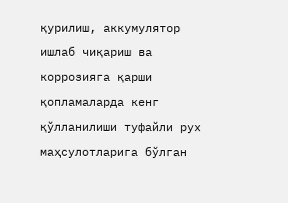қурилиш, аккумулятор ишлаб чиқариш ва коррозияга қарши қопламаларда кенг қўлланилиши туфайли рух маҳсулотларига бўлган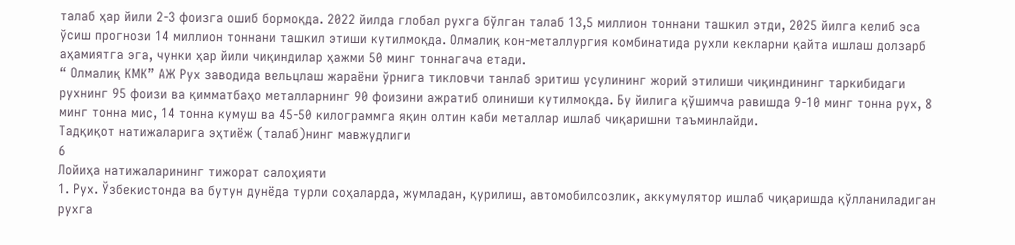талаб ҳар йили 2-3 фоизга ошиб бормоқда. 2022 йилда глобал рухга бўлган талаб 13,5 миллион тоннани ташкил этди, 2025 йилга келиб эса ўсиш прогнози 14 миллион тоннани ташкил этиши кутилмоқда. Олмалиқ кон-металлургия комбинатида рухли кекларни қайта ишлаш долзарб аҳамиятга эга, чунки ҳар йили чиқиндилар ҳажми 50 минг тоннагача етади.
“ Олмалиқ КМК” АЖ Рух заводида вельцлаш жараёни ўрнига тикловчи танлаб эритиш усулининг жорий этилиши чиқиндининг таркибидаги рухнинг 95 фоизи ва қимматбаҳо металларнинг 90 фоизини ажратиб олиниши кутилмоқда. Бу йилига қўшимча равишда 9-10 минг тонна рух, 8 минг тонна мис, 14 тонна кумуш ва 45-50 килограммга яқин олтин каби металлар ишлаб чиқаришни таъминлайди.
Тадқиқот натижаларига эҳтиёж (талаб)нинг мавжудлиги
6
Лойиҳа натижаларининг тижорат салоҳияти
1. Рух. Ўзбекистонда ва бутун дунёда турли соҳаларда, жумладан, қурилиш, автомобилсозлик, аккумулятор ишлаб чиқаришда қўлланиладиган рухга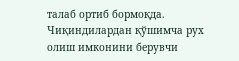талаб ортиб бормоқда. Чиқиндилардан қўшимча рух олиш имконини берувчи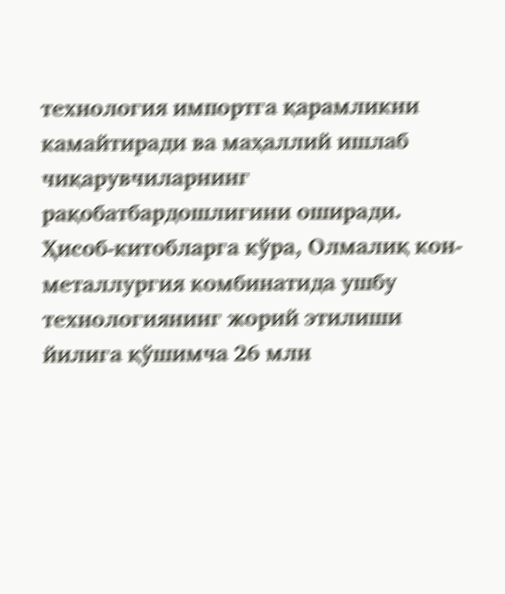технология импортга қарамликни камайтиради ва маҳаллий ишлаб чиқарувчиларнинг рақобатбардошлигини оширади. Ҳисоб-китобларга кўра, Олмалиқ кон-металлургия комбинатида ушбу технологиянинг жорий этилиши йилига қўшимча 26 млн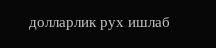долларлик рух ишлаб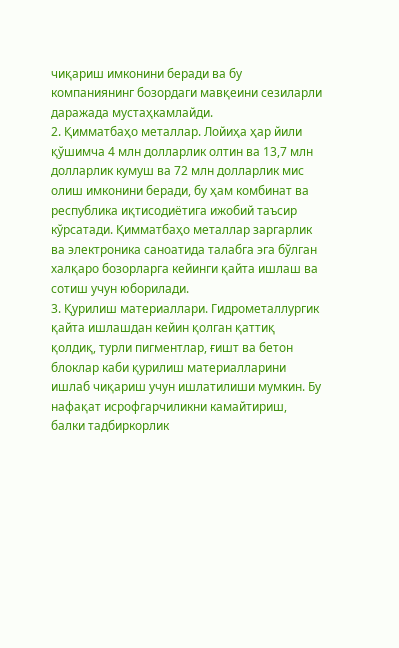чиқариш имконини беради ва бу компаниянинг бозордаги мавқеини сезиларли даражада мустаҳкамлайди.
2. Қимматбаҳо металлар. Лойиҳа ҳар йили қўшимча 4 млн долларлик олтин ва 13,7 млн долларлик кумуш ва 72 млн долларлик мис олиш имконини беради, бу ҳам комбинат ва республика иқтисодиётига ижобий таъсир кўрсатади. Қимматбаҳо металлар заргарлик ва электроника саноатида талабга эга бўлган халқаро бозорларга кейинги қайта ишлаш ва сотиш учун юборилади.
3. Қурилиш материаллари. Гидрометаллургик қайта ишлашдан кейин қолган қаттиқ қолдиқ, турли пигментлар, ғишт ва бетон блоклар каби қурилиш материалларини ишлаб чиқариш учун ишлатилиши мумкин. Бу нафақат исрофгарчиликни камайтириш, балки тадбиркорлик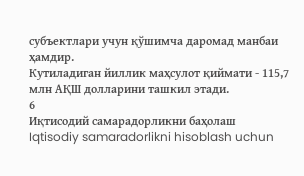субъектлари учун қўшимча даромад манбаи ҳамдир.
Кутиладиган йиллик маҳсулот қиймати - 115,7 млн АҚШ долларини ташкил этади.
6
Иқтисодий самарадорликни баҳолаш
Iqtisodiy samaradorlikni hisoblash uchun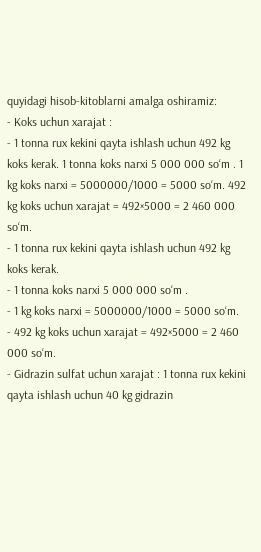quyidagi hisob-kitoblarni amalga oshiramiz:
- Koks uchun xarajat :
- 1 tonna rux kekini qayta ishlash uchun 492 kg koks kerak. 1 tonna koks narxi 5 000 000 so‘m . 1 kg koks narxi = 5000000/1000 = 5000 so‘m. 492 kg koks uchun xarajat = 492×5000 = 2 460 000 so‘m.
- 1 tonna rux kekini qayta ishlash uchun 492 kg koks kerak.
- 1 tonna koks narxi 5 000 000 so‘m .
- 1 kg koks narxi = 5000000/1000 = 5000 so‘m.
- 492 kg koks uchun xarajat = 492×5000 = 2 460 000 so‘m.
- Gidrazin sulfat uchun xarajat : 1 tonna rux kekini qayta ishlash uchun 40 kg gidrazin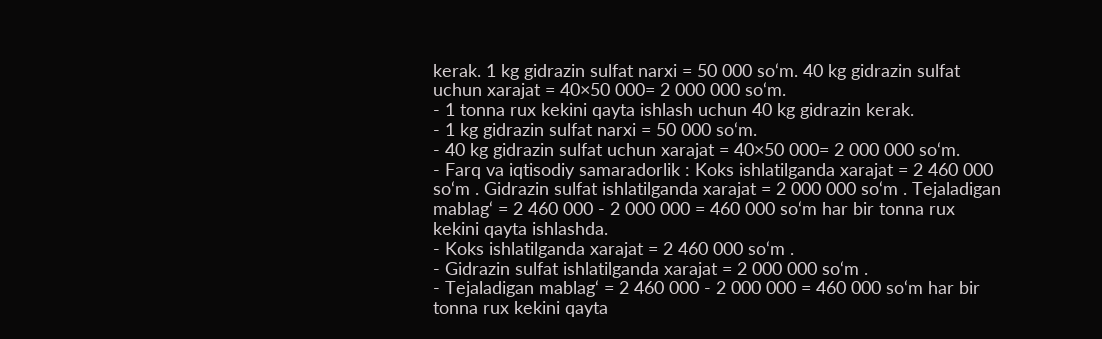kerak. 1 kg gidrazin sulfat narxi = 50 000 so‘m. 40 kg gidrazin sulfat uchun xarajat = 40×50 000= 2 000 000 so‘m.
- 1 tonna rux kekini qayta ishlash uchun 40 kg gidrazin kerak.
- 1 kg gidrazin sulfat narxi = 50 000 so‘m.
- 40 kg gidrazin sulfat uchun xarajat = 40×50 000= 2 000 000 so‘m.
- Farq va iqtisodiy samaradorlik : Koks ishlatilganda xarajat = 2 460 000 so‘m . Gidrazin sulfat ishlatilganda xarajat = 2 000 000 so‘m . Tejaladigan mablag‘ = 2 460 000 - 2 000 000 = 460 000 so‘m har bir tonna rux kekini qayta ishlashda.
- Koks ishlatilganda xarajat = 2 460 000 so‘m .
- Gidrazin sulfat ishlatilganda xarajat = 2 000 000 so‘m .
- Tejaladigan mablag‘ = 2 460 000 - 2 000 000 = 460 000 so‘m har bir tonna rux kekini qayta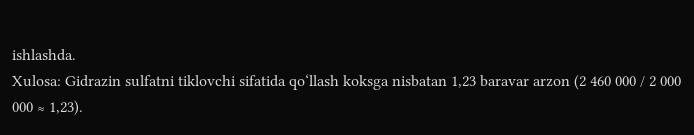ishlashda.
Xulosa: Gidrazin sulfatni tiklovchi sifatida qo‘llash koksga nisbatan 1,23 baravar arzon (2 460 000 / 2 000 000 ≈ 1,23).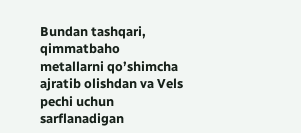Bundan tashqari, qimmatbaho metallarni qo’shimcha ajratib olishdan va Vels pechi uchun sarflanadigan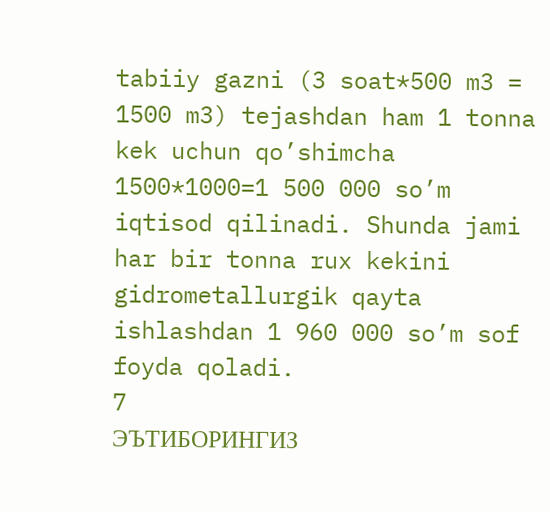tabiiy gazni (3 soat*500 m3 = 1500 m3) tejashdan ham 1 tonna kek uchun qo’shimcha 1500*1000=1 500 000 so’m iqtisod qilinadi. Shunda jami har bir tonna rux kekini gidrometallurgik qayta ishlashdan 1 960 000 so’m sof foyda qoladi.
7
ЭЪТИБОРИНГИЗ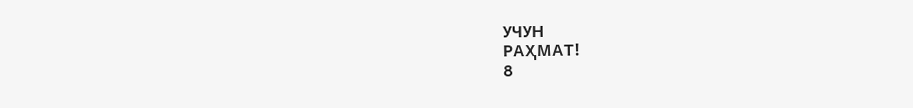УЧУН
РАҲМАТ!
8